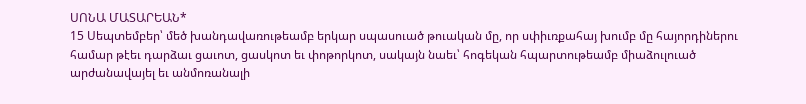ՍՈՆԱ ՄԱՏԱՐԵԱՆ*
15 Սեպտեմբեր՝ մեծ խանդավառութեամբ երկար սպասուած թուական մը, որ սփիւռքահայ խումբ մը հայորդիներու համար թէեւ դարձաւ ցաւոտ, ցասկոտ եւ փոթորկոտ, սակայն նաեւ՝ հոգեկան հպարտութեամբ միաձուլուած արժանավայել եւ անմոռանալի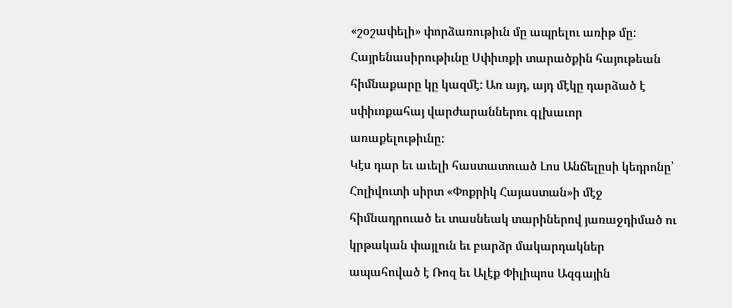«շօշափելի» փորձառութիւն մը ապրելու առիթ մը:
Հայրենասիրութիւնը Սփիւռքի տարածքին հայութեան հիմնաքարը կը կազմէ: Առ այդ, այդ մէկը դարձած է սփիւռքահայ վարժարաններու գլխաւոր առաքելութիւնը:
Կէս դար եւ աւելի հաստատուած Լոս Անճելըսի կեդրոնը՝ Հոլիվուտի սիրտ «Փոքրիկ Հայաստան»ի մէջ հիմնադրուած եւ տասնեակ տարիներով յառաջդիմած ու կրթական փայլուն եւ բարձր մակարդակներ ապահոված է Ռոզ եւ Ալէք Փիլիպոս Ազգային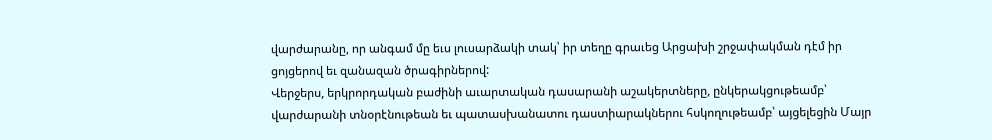վարժարանը, որ անգամ մը եւս լուսարձակի տակ՝ իր տեղը գրաւեց Արցախի շրջափակման դէմ իր ցոյցերով եւ զանազան ծրագիրներով:
Վերջերս, երկրորդական բաժինի աւարտական դասարանի աշակերտները, ընկերակցութեամբ՝ վարժարանի տնօրէնութեան եւ պատասխանատու դաստիարակներու հսկողութեամբ՝ այցելեցին Մայր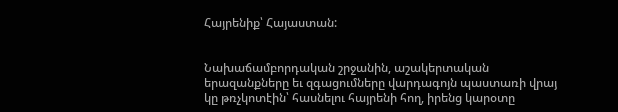Հայրենիք՝ Հայաստան:


Նախաճամբորդական շրջանին, աշակերտական երազանքները եւ զգացումները վարդագոյն պաստառի վրայ կը թռչկոտէին՝ հասնելու հայրենի հող, իրենց կարօտը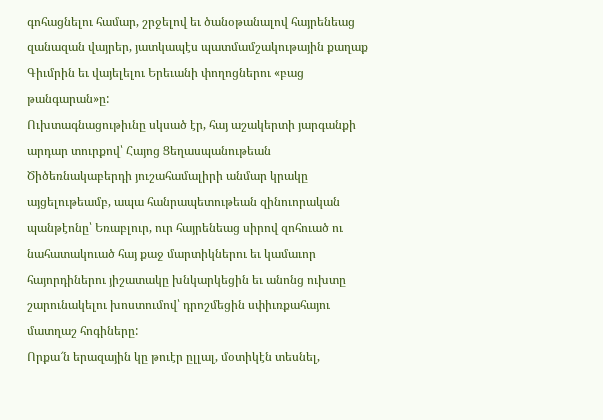գոհացնելու համար, շրջելով եւ ծանօթանալով հայրենեաց զանազան վայրեր, յատկապէս պատմամշակութային քաղաք Գիւմրին եւ վայելելու Երեւանի փողոցներու «բաց թանգարան»ը:
Ուխտագնացութիւնը սկսած էր, հայ աշակերտի յարգանքի արդար տուրքով՝ Հայոց Ցեղասպանութեան Ծիծեռնակաբերդի յուշահամալիրի անմար կրակը այցելութեամբ, ապա հանրապետութեան զինուորական պանթէոնը՝ Եռաբլուր, ուր հայրենեաց սիրով զոհուած ու նահատակուած հայ քաջ մարտիկներու եւ կամաւոր հայորդիներու յիշատակը խնկարկեցին եւ անոնց ուխտը շարունակելու խոստումով՝ դրոշմեցին սփիւռքահայու մատղաշ հոգիները:
Որքա՜ն երազային կը թուէր ըլլալ, մօտիկէն տեսնել,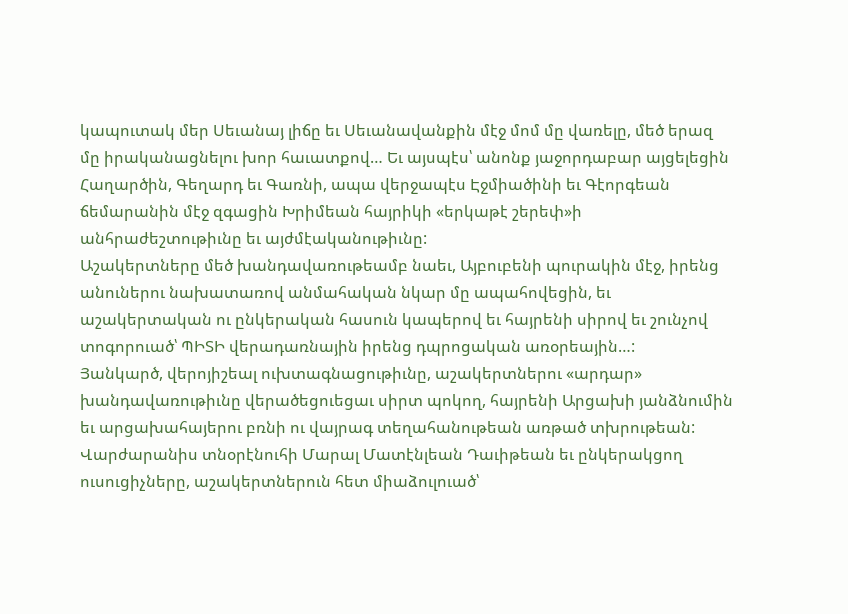կապուտակ մեր Սեւանայ լիճը եւ Սեւանավանքին մէջ մոմ մը վառելը, մեծ երազ մը իրականացնելու խոր հաւատքով… Եւ այսպէս՝ անոնք յաջորդաբար այցելեցին Հաղարծին, Գեղարդ եւ Գառնի, ապա վերջապէս Էջմիածինի եւ Գէորգեան ճեմարանին մէջ զգացին Խրիմեան հայրիկի «երկաթէ շերեփ»ի անհրաժեշտութիւնը եւ այժմէականութիւնը:
Աշակերտները մեծ խանդավառութեամբ նաեւ, Այբուբենի պուրակին մէջ, իրենց անուներու նախատառով անմահական նկար մը ապահովեցին, եւ աշակերտական ու ընկերական հասուն կապերով եւ հայրենի սիրով եւ շունչով տոգորուած՝ ՊԻՏԻ վերադառնային իրենց դպրոցական առօրեային…:
Յանկարծ, վերոյիշեալ ուխտագնացութիւնը, աշակերտներու «արդար» խանդավառութիւնը վերածեցուեցաւ սիրտ պոկող, հայրենի Արցախի յանձնումին եւ արցախահայերու բռնի ու վայրագ տեղահանութեան առթած տխրութեան:
Վարժարանիս տնօրէնուհի Մարալ Մատէնլեան Դաւիթեան եւ ընկերակցող ուսուցիչները, աշակերտներուն հետ միաձուլուած՝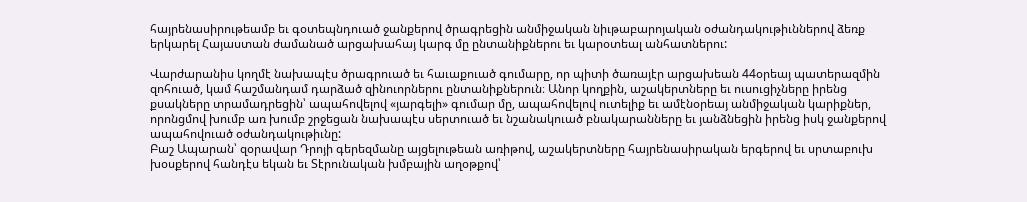հայրենասիրութեամբ եւ գօտեպնդուած ջանքերով ծրագրեցին անմիջական նիւթաբարոյական օժանդակութիւններով ձեռք երկարել Հայաստան ժամանած արցախահայ կարգ մը ընտանիքներու եւ կարօտեալ անհատներու:

Վարժարանիս կողմէ նախապէս ծրագրուած եւ հաւաքուած գումարը, որ պիտի ծառայէր արցախեան 44օրեայ պատերազմին զոհուած, կամ հաշմանդամ դարձած զինուորներու ընտանիքներուն։ Անոր կողքին, աշակերտները եւ ուսուցիչները իրենց քսակները տրամադրեցին՝ ապահովելով «յարգելի» գումար մը, ապահովելով ուտելիք եւ ամէնօրեայ անմիջական կարիքներ, որոնցմով խումբ առ խումբ շրջեցան նախապէս սերտուած եւ նշանակուած բնակարանները եւ յանձնեցին իրենց իսկ ջանքերով ապահովուած օժանդակութիւնը:
Բաշ Ապարան՝ զօրավար Դրոյի գերեզմանը այցելութեան առիթով, աշակերտները հայրենասիրական երգերով եւ սրտաբուխ խօսքերով հանդէս եկան եւ Տէրունական խմբային աղօթքով՝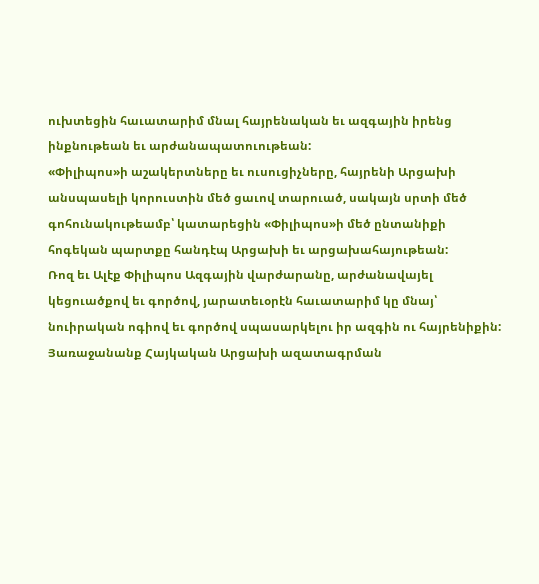ուխտեցին հաւատարիմ մնալ հայրենական եւ ազգային իրենց ինքնութեան եւ արժանապատուութեան:
«Փիլիպոս»ի աշակերտները եւ ուսուցիչները, հայրենի Արցախի անսպասելի կորուստին մեծ ցաւով տարուած, սակայն սրտի մեծ գոհունակութեամբ՝ կատարեցին «Փիլիպոս»ի մեծ ընտանիքի հոգեկան պարտքը հանդէպ Արցախի եւ արցախահայութեան:
Ռոզ եւ Ալէք Փիլիպոս Ազգային վարժարանը, արժանավայել կեցուածքով եւ գործով, յարատեւօրէն հաւատարիմ կը մնայ՝ նուիրական ոգիով եւ գործով սպասարկելու իր ազգին ու հայրենիքին:
Յառաջանանք Հայկական Արցախի ազատագրման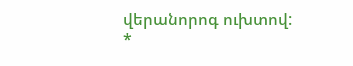վերանորոգ ուխտով:
*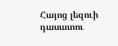Հայոց լեզուի դասատու